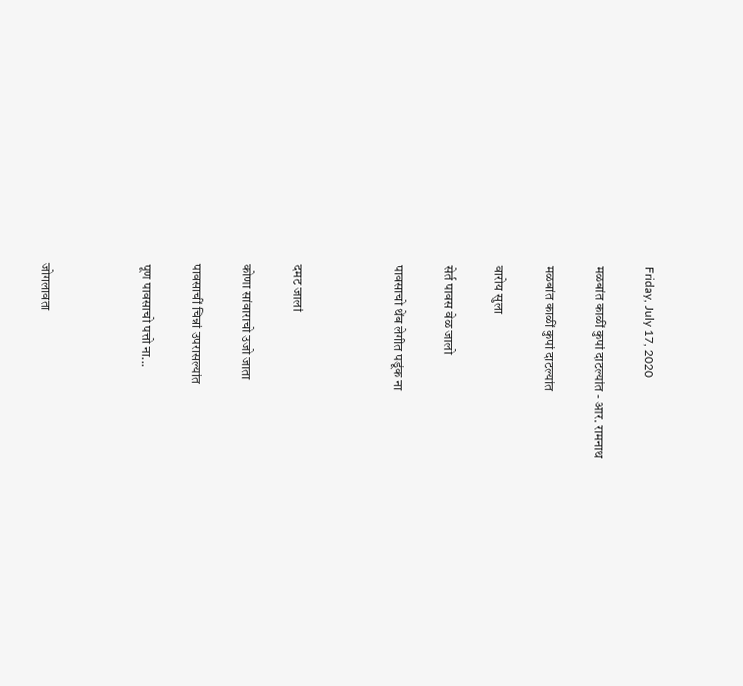Friday, July 17, 2020

मळबांत काळीं कुपां दाटल्यांत - आर. रामनाथ

मळबांत काळीं कुपां दाटल्यांत

वारोय सुला

सेर्त पावस वेळ जालो

पावसाचो थेंब लेगीत पडूंक ना



दमट जालां

कोणा सांवाराचो उजो जाता

पावसाचीं चिन्नां उपरासल्यांत

पूण पावसाचो पत्तो ना...



जोगलावता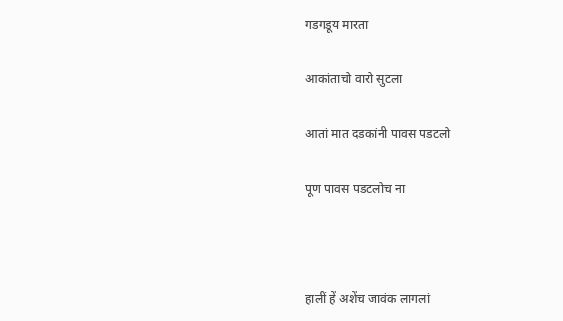गडगडूय मारता

आकांताचो वारो सुटला

आतां मात दडकांनी पावस पडटलो

पूण पावस पडटलोच ना



हालीं हें अशेंच जावंक लागलां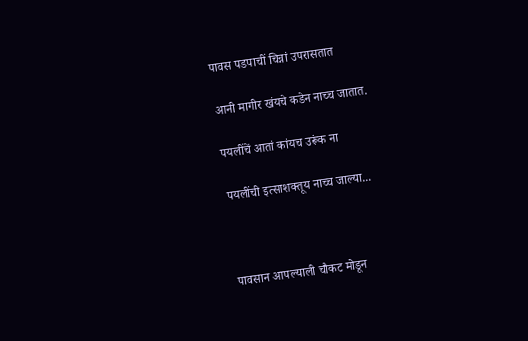पावस पडपाचीं चिन्नां उपरासतात

आनी मागीर खंयचे कडेन नाच्च जातात.

पयलींचें आतां कांयच उरूंक ना

पयलींची इत्साशक्तूय नाच्च जाल्या...



पावसान आपल्याली चौकट मोडून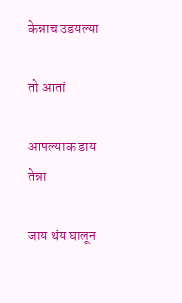केन्नाच उडयल्या

तो आतां

आपल्याक डाय तेन्ना

जाय थंय घालून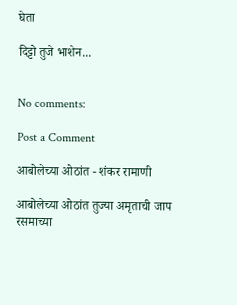घेता

दिट्टो तुजे भाशेन...


No comments:

Post a Comment

आबोलेच्या ओठांत - शंकर रामाणी

आबोलेच्या ओठांत तुज्या अमृताची जाप रसमाच्या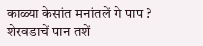काळ्या केसांत मनांतलें गे पाप ? शेरवडाचें पान तशें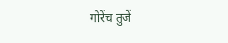गोरेंच तुजें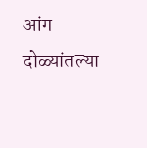आंग दोळ्यांतल्या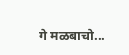गे मळबाचो...